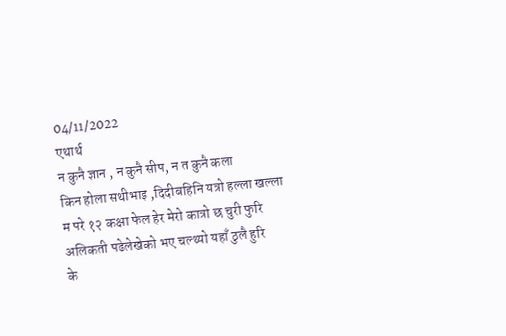04/11/2022
एथार्थ
न कुनै ज्ञान , न कुनै सीप, न त कुनै कला
किन होला सथीभाइ ,दिदीबहिनि यत्रो हल्ला खल्ला
म परे १२ कक्षा फेल हेर मेरो कात्रो छ चुरी फुरि
अलिकती पढेलेखेको भए चल्थ्यो यहाँ ठुलै हुरि
के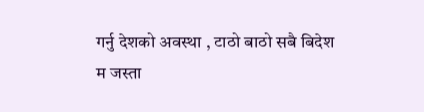गर्नु देशको अवस्था , टाठो बाठो सबै बिदेश
म जस्ता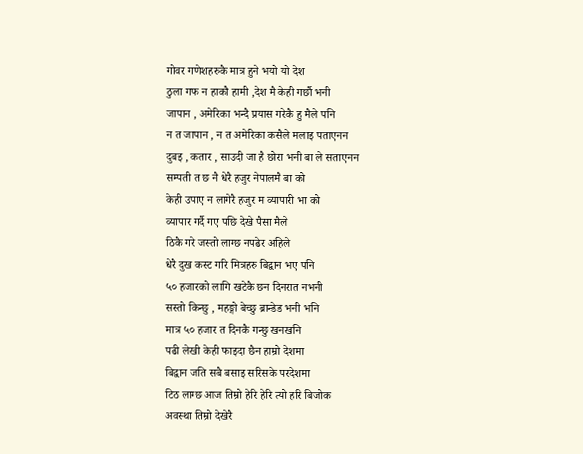गोवर गणेशहरुकै मात्र हुने भयो यो देश
ठुला गफ न हाकौ हामी ,देश मै केही गर्छौ भनी
जापान , अमेरिका भन्दै प्रयास गरेकै हु मैले पनि
न त जापान , न त अमेरिका कसैले मलाइ पताएनन
दुबइ , कतार , साउदी जा है छोरा भनी बा ले सताएनन
सम्पती त छ नै धेरै हजुर नेपालमै बा को
केही उपाए न लागेरै हजुर म व्यापारी भा को
व्यापार गर्दै गए पछि देखे पैसा मैले
ठिकै गरे जस्तो लाग्छ नपढेर अहिले
धेरै दुख कस्ट गरि मित्रहरु बिद्वान भए पनि
५० हजारको लागि खटेकै छन दिनरात नभनी
सस्तो किन्छु , महङ्गो बेच्छु ब्रान्डेड भनी भनि
मात्र ५० हजार त दिनकै गन्छु खनखनि
पढी लेखी केही फाइदा छैन हाम्रो देशमा
बिद्वान जति सबै बसाइ सरिसके परदेशमा
टिठ लाग्छ आज तिम्रो हेरि हेरि त्यो हरि बिजोक
अवस्था तिम्रो देखेरै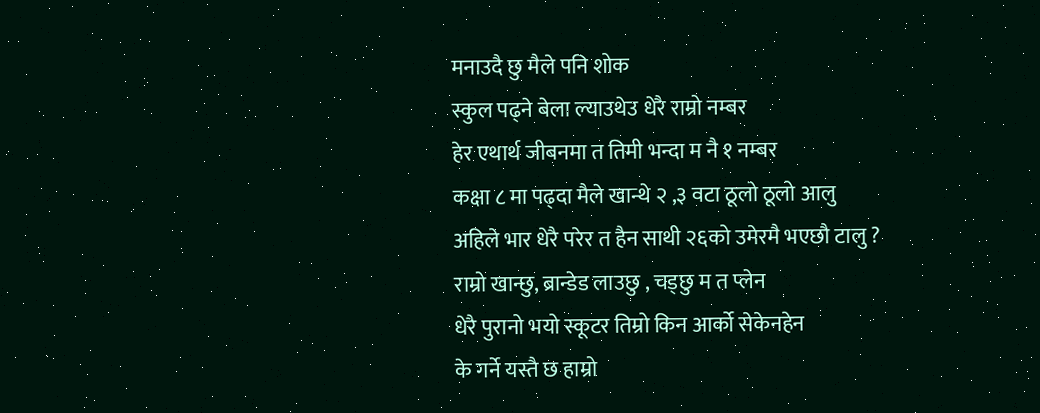मनाउदै छु मैले पनि शोक
स्कुल पढ्ने बेला ल्याउथेउ धेरै राम्रो नम्बर
हेर एथार्थ जीबनमा त तिमी भन्दा म नै १ नम्बर
कक्षा ८ मा पढ्दा मैले खान्थे २ ,३ वटा ठूलो ठूलो आलु
अहिले भार धेरै परेर त हैन साथी २६को उमेरमै भएछौ टालु ?
राम्रो खान्छु, ब्रान्डेड लाउछु , चड्छु म त प्लेन
धेरै पुरानो भयो स्कूटर तिम्रो किन आर्को सेकेनहेन
के गर्ने यस्तै छ हाम्रो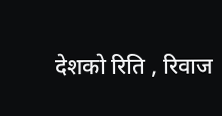देशको रिति , रिवाज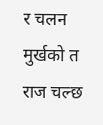र चलन
मुर्खको त राज चल्छ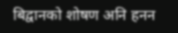बिद्वानको शोषण अनि हनन